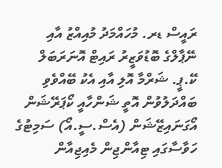ރައީސް ޑރ. މުހައްމަދު މުއިއްޒު އާއި ނޭޕާލްގެ ބޮޑުވަޒީރު ރައިޓް އޮނަރަބަލް ކޭ.ޕީ. ޝަރްމާ އޮލި އާއި އެކު ބޭއްވެވި ބައްދަލުވުން އޮތީ ޝަންހާއީ ކޯޕަރޭޝަން އޯގަނައިޒޭޝަން (އެސް.ސީ.އޯ) ސަމިޓުގެ ހަވާސާގައި ޓިއާންޖިން މެއިޖިއާން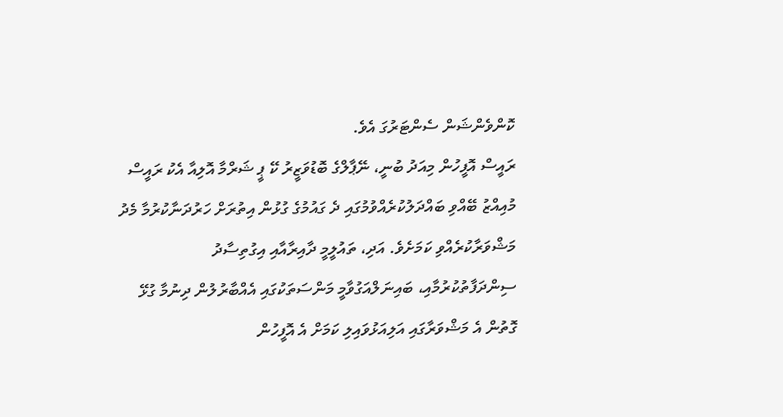ކޮންވެންޝަން ސެންޓަރުގަ އެވެ.
ރައީސް އޮފީހުން މިއަދު ބުނީ، ނޭޕާލްގެ ބޮޑުވަޒީރު ކޭ ޕީ ޝަރްމާ އޮލިއާ އެކު ރައީސް މުއިއްޒު ބޭއްވި ބައްދަލުކުރެއްވުމުގައި ދެ ގައުމުގެ ގުޅުން އިތުރަށް ހަރުދަނާކުރުމާ މެދު މަޝްވަރާކުރެއްވި ކަމަށެވެ. އަދި، ތައުލީމީ ދާއިރާއާއި އިގުތިސާދު ސިންދަފާތުކުރުމާއި، ބައިނަލްއަގުވާމީ މަންސަތަކުގައި އެއްބާރުލުން ދިނުމާ ގުޅޭ ގޮތުން އެ މަޝްވަރާގައި އަލިއަޅުވައިލި ކަމަށް އެ އޮފީހުން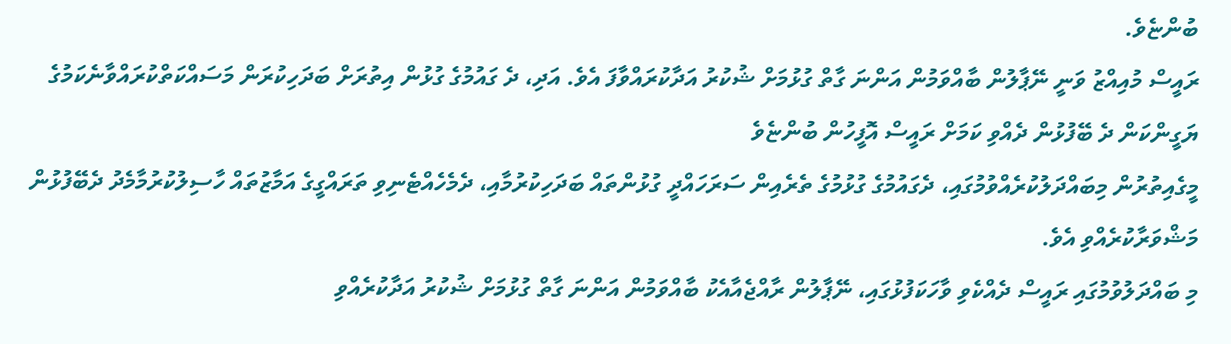ބުންޏެވެ.
ރައީސް މުއިއްޒު ވަނީ ނޭޕާލުން ބާއްވަމުން އަންނަ ގާތް ގުޅުމަށް ޝުކުރު އަދާކުރައްވާފަ އެވެ. އަދި، ދެ ގައުމުގެ ގުޅުން އިތުރަށް ބަދަހިކުރަން މަސައްކަތްކުރައްވާނެކަމުގެ ޔަގީންކަން ދެ ބޭފުޅުން ދެއްވި ކަމަށް ރައީސް އޮފީހުން ބުންޏެވެ
މީގެއިތުރުން މިބައްދަލުކުރެއްވުމުގައި، ދެގައުމުގެ ގުޅުމުގެ ތެރެއިން ސަރަހައްދީ ގުޅުންތައް ބަދަހިކުރުމާއި، ދެމެހެއްޓެނިވި ތަރައްގީގެ އަމާޒުތައް ހާސިލުކުރުމާމެދު ދެބޭފުޅުން މަޝްވަރާކުރެއްވި އެވެ.
މި ބައްދަލުވުމުގައި ރައީސް ދެއްކެވި ވާހަކަފުޅުގައި، ނޭޕާލުން ރާއްޖެއާއެކު ބާއްވަމުން އަންނަ ގާތް ގުޅުމަށް ޝުކުރު އަދާކުރެއްވި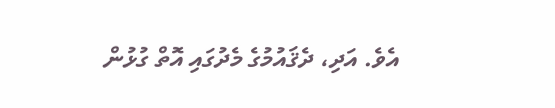އެވެ. އަދި، ދެޤައުމުގެ މެދުގައި އޮތް ގުޅުން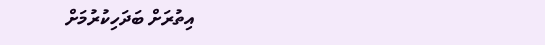އިތުރަށް ބަދަހިކުރުމަށް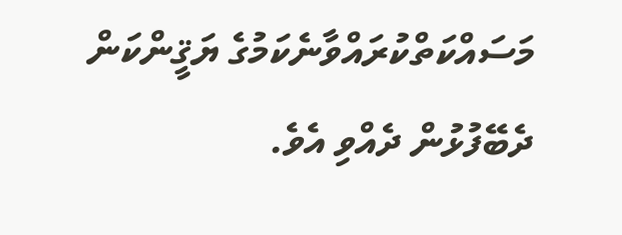މަސައްކަތްކުރައްވާނެކަމުގެ ޔަޤީންކަން ދެބޭފުޅުން ދެއްވި އެވެ.